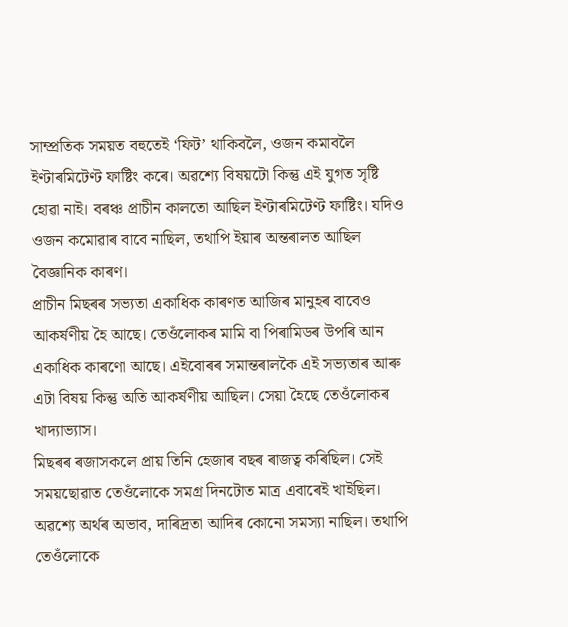সাম্প্রতিক সময়ত বহুতেই ‘ফিট’ থাকিবলৈ, ওজন কমাবলৈ ইণ্টাৰমিটেণ্ট ফাষ্টিং কৰে। অৱশ্যে বিষয়টো কিন্তু এই যুগত সৃষ্টি হোৱা নাই। বৰঞ্চ প্রাচীন কালতো আছিল ইণ্টাৰমিটেণ্ট ফাষ্টিং। যদিও ওজন কমোৱাৰ বাবে নাছিল, তথাপি ইয়াৰ অন্তৰালত আছিল বৈজ্ঞানিক কাৰণ।
প্রাচীন মিছৰৰ সভ্যতা একাধিক কাৰণত আজিৰ মানুহৰ বাবেও আকর্ষণীয় হৈ আছে। তেওঁলোকৰ মামি বা পিৰামিডৰ উপৰি আন একাধিক কাৰণো আছে। এইবোৰৰ সমান্তৰালকৈ এই সভ্যতাৰ আৰু এটা বিষয় কিন্তু অতি আকর্ষণীয় আছিল। সেয়া হৈছে তেওঁলোকৰ খাদ্যাভ্যাস।
মিছৰৰ ৰজাসকলে প্রায় তিনি হেজাৰ বছৰ ৰাজত্ব কৰিছিল। সেই সময়ছোৱাত তেওঁলোকে সমগ্র দিনটোত মাত্র এবাৰেই খাইছিল। অৱশ্যে অৰ্থৰ অভাব, দাৰিদ্ৰতা আদিৰ কোনো সমস্যা নাছিল। তথাপি তেওঁলোকে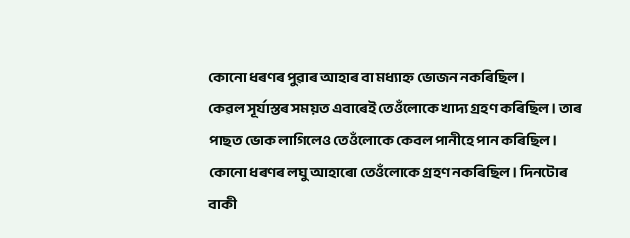কোনো ধৰণৰ পুৱাৰ আহাৰ বা মধ্যাহ্ন ভোজন নকৰিছিল।
কেৱল সূর্যাস্তৰ সময়ত এবাৰেই তেওঁলোকে খাদ্য গ্রহণ কৰিছিল। তাৰ পাছত ভোক লাগিলেও তেওঁলোকে কেবল পানীহে পান কৰিছিল। কোনো ধৰণৰ লঘু আহাৰো তেওঁলোকে গ্ৰহণ নকৰিছিল। দিনটোৰ বাকী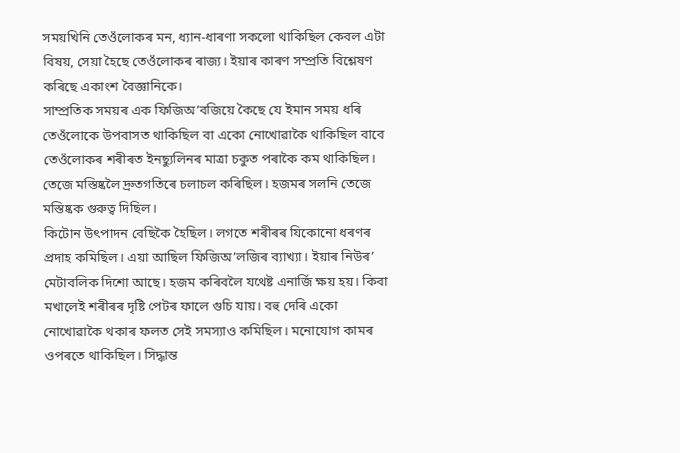সময়খিনি তেওঁলোকৰ মন, ধ্যান-ধাৰণা সকলো থাকিছিল কেবল এটা বিষয়, সেয়া হৈছে তেওঁলোকৰ ৰাজ্য। ইয়াৰ কাৰণ সম্প্ৰতি বিশ্লেষণ কৰিছে একাংশ বৈজ্ঞানিকে।
সাম্প্ৰতিক সময়ৰ এক ফিজিঅ’বজিয়ে কৈছে যে ইমান সময় ধৰি তেওঁলোকে উপবাসত থাকিছিল বা একো নোখোৱাকৈ থাকিছিল বাবে তেওঁলোকৰ শৰীৰত ইনছ্যুলিনৰ মাত্ৰা চকুত পৰাকৈ কম থাকিছিল। তেজে মস্তিষ্কলৈ দ্রুতগতিৰে চলাচল কৰিছিল। হজমৰ সলনি তেজে মস্তিষ্কক গুরুত্ব দিছিল।
কিটোন উৎপাদন বেছিকৈ হৈছিল। লগতে শৰীৰৰ যিকোনো ধৰণৰ প্ৰদাহ কমিছিল। এয়া আছিল ফিজিঅ’লজিৰ ব্যাখ্যা। ইয়াৰ নিউৰ’ মেটাবলিক দিশো আছে। হজম কৰিবলৈ যথেষ্ট এনার্জি ক্ষয় হয়। কিবা মখালেই শৰীৰৰ দৃষ্টি পেটৰ ফালে গুচি যায়। বহু দেৰি একো নোখোৱাকৈ থকাৰ ফলত সেই সমস্যাও কমিছিল। মনোযোগ কামৰ ওপৰতে থাকিছিল। সিদ্ধান্ত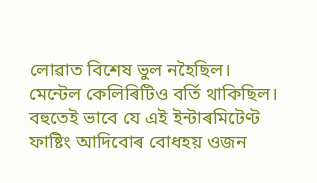লোৱাত বিশেষ ভুল নহৈছিল। মেন্টেল কেলিৰিটিও বর্তি থাকিছিল।
বহুতেই ভাবে যে এই ইন্টাৰমিটেণ্ট ফাষ্টিং আদিবোৰ বোধহয় ওজন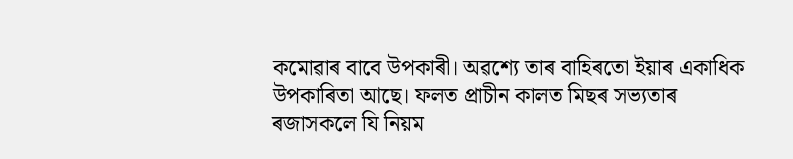কমোৱাৰ বাবে উপকাৰী। অৱশ্যে তাৰ বাহিৰতো ইয়াৰ একাধিক উপকাৰিতা আছে। ফলত প্রাচীন কালত মিছৰ সভ্যতাৰ ৰজাসকলে যি নিয়ম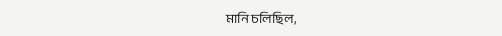মানি চলিছিল,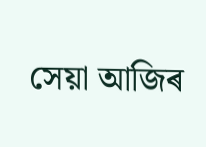সেয়া আজিৰ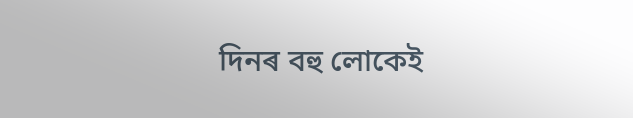দিনৰ বহু লোকেই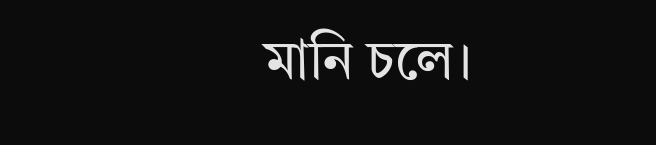মানি চলে।